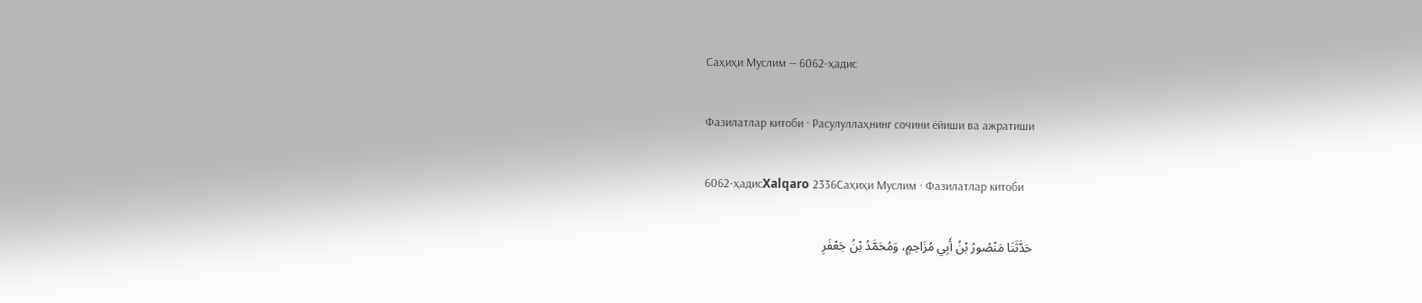Саҳиҳи Муслим — 6062-ҳадис

Фазилатлар китоби · Расулуллаҳнинг сочини ёйиши ва ажратиши

6062-ҳадисXalqaro 2336Саҳиҳи Муслим · Фазилатлар китоби

حَدَّثَنَا مَنْصُورُ بْنُ أَبِي مُزَاحِمٍ، وَمُحَمَّدُ بْنُ جَعْفَرِ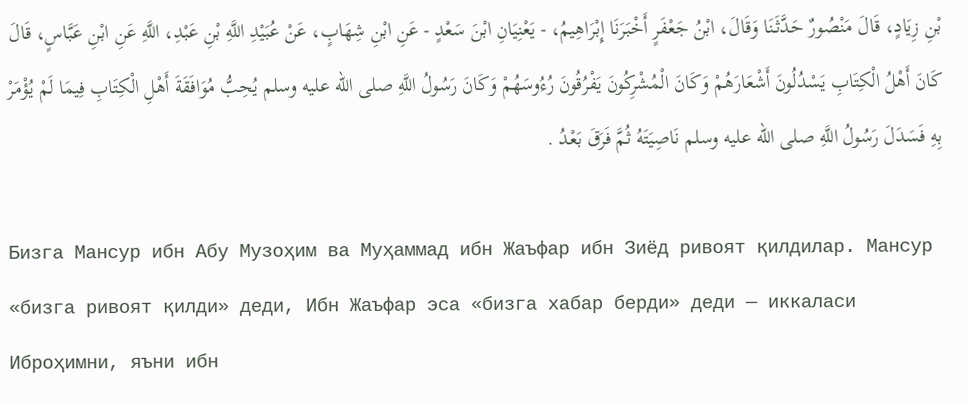بْنِ زِيَادٍ، قَالَ مَنْصُورٌ حَدَّثَنَا وَقَالَ، ابْنُ جَعْفَرٍ أَخْبَرَنَا إِبْرَاهِيمُ، - يَعْنِيَانِ ابْنَ سَعْدٍ - عَنِ ابْنِ شِهَابٍ، عَنْ عُبَيْدِ اللَّهِ بْنِ عَبْدِ، اللَّهِ عَنِ ابْنِ عَبَّاسٍ، قَالَ كَانَ أَهْلُ الْكِتَابِ يَسْدُلُونَ أَشْعَارَهُمْ وَكَانَ الْمُشْرِكُونَ يَفْرُقُونَ رُءُوسَهُمْ وَكَانَ رَسُولُ اللَّهِ صلى الله عليه وسلم يُحِبُّ مُوَافَقَةَ أَهْلِ الْكِتَابِ فِيمَا لَمْ يُؤْمَرْ بِهِ فَسَدَلَ رَسُولُ اللَّهِ صلى الله عليه وسلم نَاصِيَتَهُ ثُمَّ فَرَقَ بَعْدُ .

Бизга Мансур ибн Абу Музоҳим ва Муҳаммад ибн Жаъфар ибн Зиёд ривоят қилдилар. Мансур «бизга ривоят қилди» деди, Ибн Жаъфар эса «бизга хабар берди» деди — иккаласи Иброҳимни, яъни ибн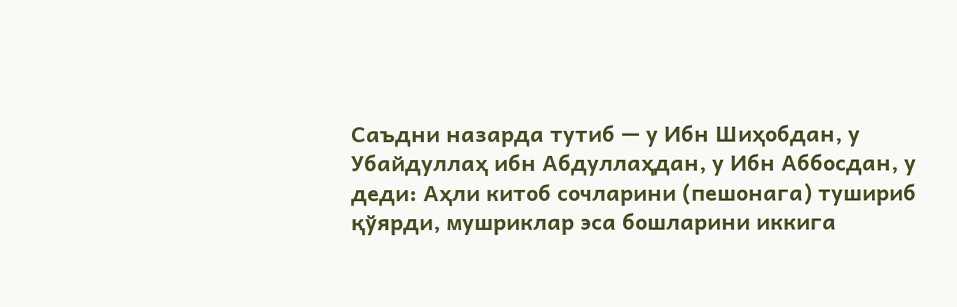Саъдни назарда тутиб — у Ибн Шиҳобдан, у Убайдуллаҳ ибн Абдуллаҳдан, у Ибн Аббосдан, у деди: Аҳли китоб сочларини (пешонага) тушириб қўярди, мушриклар эса бошларини иккига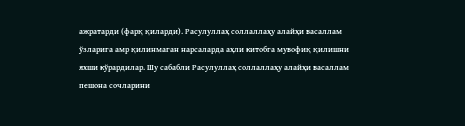ажратарди (фарқ қиларди). Расулуллаҳ соллаллаҳу алайҳи васаллам ўзларига амр қилинмаган нарсаларда аҳли китобга мувофиқ қилишни яхши кўрардилар. Шу сабабли Расулуллаҳ соллаллаҳу алайҳи васаллам пешона сочларини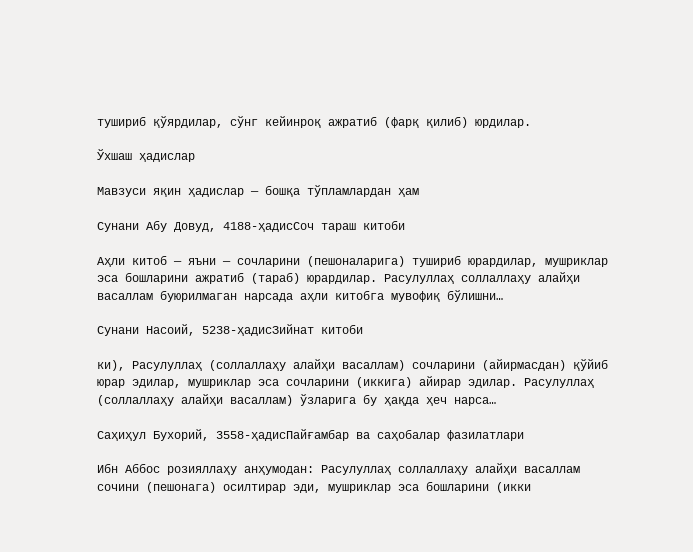тушириб қўярдилар, сўнг кейинроқ ажратиб (фарқ қилиб) юрдилар.

Ўхшаш ҳадислар

Мавзуси яқин ҳадислар — бошқа тўпламлардан ҳам

Сунани Абу Довуд, 4188-ҳадисСоч тараш китоби

Аҳли китоб — яъни — сочларини (пешоналарига) тушириб юрардилар, мушриклар эса бошларини ажратиб (тараб) юрардилар. Расулуллаҳ соллаллаҳу алайҳи васаллам буюрилмаган нарсада аҳли китобга мувофиқ бўлишни…

Сунани Насоий, 5238-ҳадисЗийнат китоби

ки), Расулуллаҳ (соллаллаҳу алайҳи васаллам) сочларини (айирмасдан) қўйиб юрар эдилар, мушриклар эса сочларини (иккига) айирар эдилар. Расулуллаҳ (соллаллаҳу алайҳи васаллам) ўзларига бу ҳақда ҳеч нарса…

Саҳиҳул Бухорий, 3558-ҳадисПайғамбар ва саҳобалар фазилатлари

Ибн Аббос розияллаҳу анҳумодан: Расулуллаҳ соллаллаҳу алайҳи васаллам сочини (пешонага) осилтирар эди, мушриклар эса бошларини (икки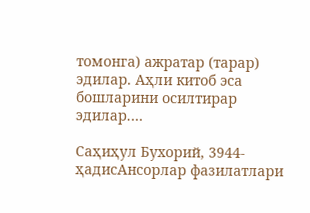томонга) ажратар (тарар) эдилар. Аҳли китоб эса бошларини осилтирар эдилар.…

Саҳиҳул Бухорий, 3944-ҳадисАнсорлар фазилатлари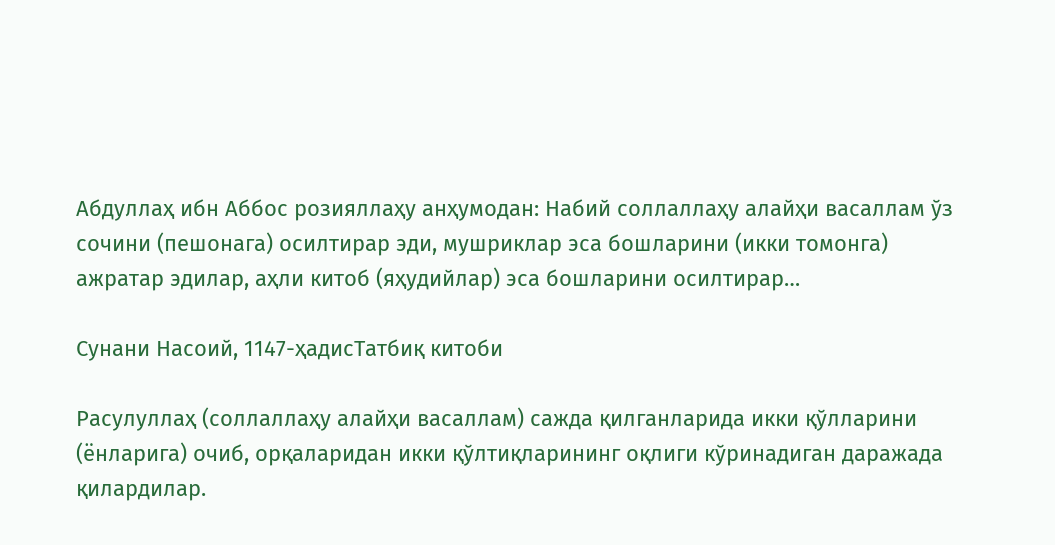Абдуллаҳ ибн Аббос розияллаҳу анҳумодан: Набий соллаллаҳу алайҳи васаллам ўз сочини (пешонага) осилтирар эди, мушриклар эса бошларини (икки томонга) ажратар эдилар, аҳли китоб (яҳудийлар) эса бошларини осилтирар…

Сунани Насоий, 1147-ҳадисТатбиқ китоби

Расулуллаҳ (соллаллаҳу алайҳи васаллам) сажда қилганларида икки қўлларини (ёнларига) очиб, орқаларидан икки қўлтиқларининг оқлиги кўринадиган даражада қилардилар.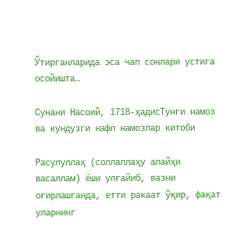Ўтирганларида эса чап сонлари устига осойишта…

Сунани Насоий, 1718-ҳадисТунги намоз ва кундузги нафл намозлар китоби

Расулуллаҳ (соллаллаҳу алайҳи васаллам) ёши улғайиб, вазни оғирлашганда, етти ракаат ўқир, фақат уларнинг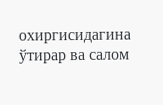охиргисидагина ўтирар ва салом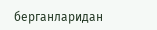берганларидан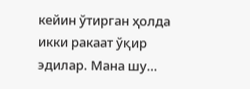кейин ўтирган ҳолда икки ракаат ўқир эдилар. Мана шу…